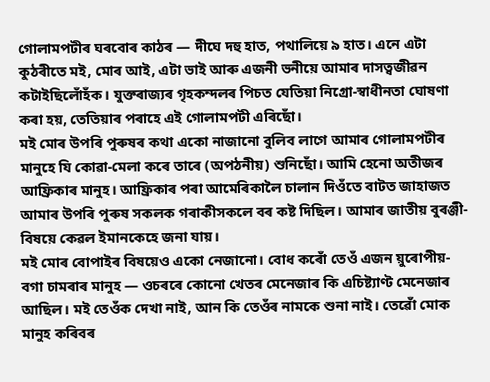গোলামপটীৰ ঘৰবোৰ কাঠৰ — দীঘে দহু হাত, পথালিয়ে ৯ হাত। এনে এটা কুঠৰীতে মই, মোৰ আই, এটা ভাই আৰু এজনী ভনীয়ে আমাৰ দাসত্বজীৱন কটাইছিলোঁহঁক। যুক্তৰাজ্যৰ গৃহকন্দলৰ পিচত যেতিয়া নিগ্ৰো-স্বাধীনতা ঘোষণা কৰা হয়, তেতিয়াৰ পৰাহে এই গোলামপটী এৰিছোঁ।
মই মোৰ উপৰি পুৰুষৰ কথা একো নাজানো বুলিব লাগে আমাৰ গোলামপটীৰ মানুহে যি কোৱা-মেলা কৰে তাৰে (অপঠনীয়) শুনিছোঁ। আমি হেনো অতীজৰ আফ্ৰিকাৰ মানুহ। আফ্ৰিকাৰ পৰা আমেৰিকালৈ চালান দিওঁতে বাটত জাহাজত আমাৰ উপৰি পুৰুষ সকলক গৰাকীসকলে বৰ কষ্ট দিছিল। আমাৰ জাতীয় বুৰঞ্জী-বিষয়ে কেৱল ইমানকেহে জনা যায়।
মই মোৰ বোপাইৰ বিষয়েও একো নেজানো। বোধ কৰোঁ তেওঁ এজন য়ুৰোপীয়- বগা চামৰাৰ মানুহ — ওচৰৰে কোনো খেতৰ মেনেজাৰ কি এচিষ্ট্যাণ্ট মেনেজাৰ আছিল। মই তেওঁক দেখা নাই, আন কি তেওঁৰ নামকে শুনা নাই। তেৱোঁ মোক মানুহ কৰিবৰ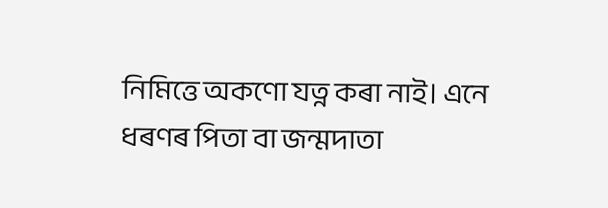নিমিত্তে অকণো যত্ন কৰা নাই। এনে ধৰণৰ পিতা বা জন্মদাতা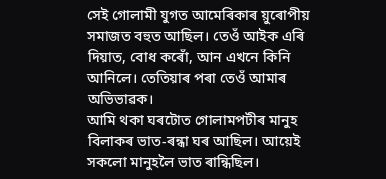সেই গোলামী যুগত আমেৰিকাৰ য়ুৰোপীয় সমাজত বহুত আছিল। তেওঁ আইক এৰি দিয়াত, বোধ কৰোঁ, আন এখনে কিনি আনিলে। তেতিয়াৰ পৰা তেওঁ আমাৰ অভিভাৱক।
আমি থকা ঘৰটোত গোলামপটীৰ মানুহ বিলাকৰ ভাত-ৰন্ধা ঘৰ আছিল। আয়েই সকলো মানুহলৈ ভাত ৰান্ধিছিল।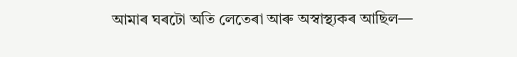আমাৰ ঘৰটো অতি লেতেৰা আৰু অস্বাস্থ্যকৰ আছিল—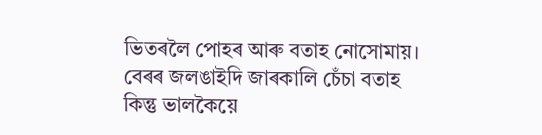ভিতৰলৈ পোহৰ আৰু বতাহ নোসোমায়। বেৰৰ জলঙাইদি জাৰকালি চেঁচা বতাহ কিন্তু ভালকৈয়ে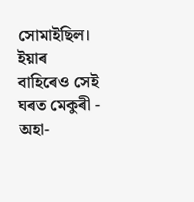সোমাইছিল। ইয়াৰ বাহিৰেও সেই ঘৰত মেকুৰী - অহা-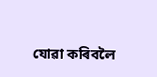যোৱা কৰিবলৈ